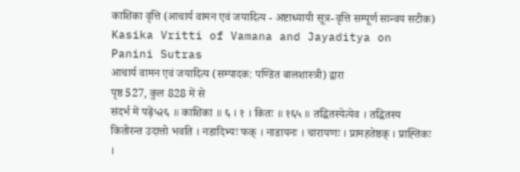काशिका वृत्ति (आचार्य वामन एवं जयादित्य - अष्टाध्यायी सूत्र-वृत्ति सम्पूर्ण सान्वय सटीक)
Kasika Vritti of Vamana and Jayaditya on Panini Sutras
आचार्य वामन एवं जयादित्य (सम्पादक: पण्डित बालशास्त्री) द्वारा
पृष्ठ 527, कुल 828 में से
संदर्भ में पढ़ें५२६ ॥ काशिका ॥ ६ । १ । कितः ॥ १६५ ॥ तद्धितस्येत्येव । तद्धितस्य कितोरन्त उदात्तो भवति । नडादिभ्यः फक् । नाडायनः । चारायणः । प्रामहतेष्ठक् । प्राह्तिकः ।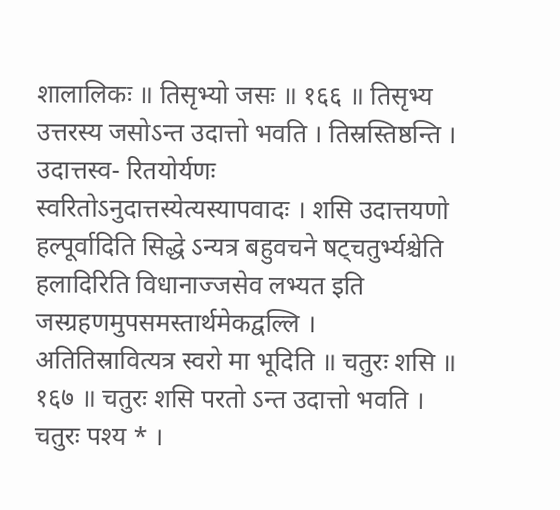शालालिकः ॥ तिसृभ्यो जसः ॥ १६६ ॥ तिसृभ्य उत्तरस्य जसोऽन्त उदात्तो भवति । तिस्रस्तिष्ठन्ति । उदात्तस्व- रितयोर्यणः स्वरितोऽनुदात्तस्येत्यस्यापवादः । शसि उदात्तयणो हल्पूर्वादिति सिद्धे ऽन्यत्र बहुवचने षट्चतुर्भ्यश्चेति हलादिरिति विधानाज्जसेव लभ्यत इति जस्ग्रहणमुपसमस्तार्थमेकद्वल्लि । अतितिस्रावित्यत्र स्वरो मा भूदिति ॥ चतुरः शसि ॥ १६७ ॥ चतुरः शसि परतो ऽन्त उदात्तो भवति । चतुरः पश्य * ।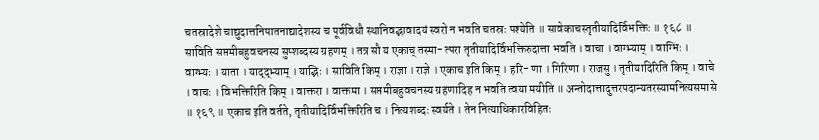चतस्रादेशे चाद्युदात्तनिपातनाद्यादेशस्य च पूर्वविधौ स्थानिवद्भावादयं स्वरो न भवति चतस्रः पश्येति ॥ सावेकाचस्तृतीयादिर्विभक्तिः ॥ १६८ ॥ साविति सप्तमीबहुवचनस्य सुप्शब्दस्य ग्रहणम् । तत्र सौ य एकाच् तस्मा- त्परा तृतीयादिर्विभक्तिरुदात्ता भवति । वाचा । वाग्भ्याम् । वाग्भिः । वाग्भ्यः । याता । याद्द्भ्याम् । याद्भिः । साविति किम् । राज्ञा । राज्ञे । एकाच इति किम् । हरि- णा । गिरिणा । राजसु । तृतीयादिरिति किम् । वाचे । वाचः । विभक्तिरिति किम् । वाक्तरा । वाक्तमा । सप्तमीबहुवचनस्य ग्रहणादिह न भवति त्वया मयीति ॥ अन्तोदात्तादुत्तरपदान्यतरस्यामनित्यसमासे ॥ १६९ ॥ एकाच इति वर्तते, तृतीयादिर्विभक्तिरिति च । नित्यशब्दः स्वर्यते । तेन नित्याधिकारविहितः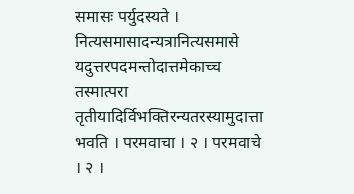समासः पर्युदस्यते । नित्यसमासादन्यत्रानित्यसमासे यदुत्तरपदमन्तोदात्तमेकाच्च तस्मात्परा तृतीयादिर्विभक्तिरन्यतरस्यामुदात्ता भवति । परमवाचा । २ । परमवाचे । २ ।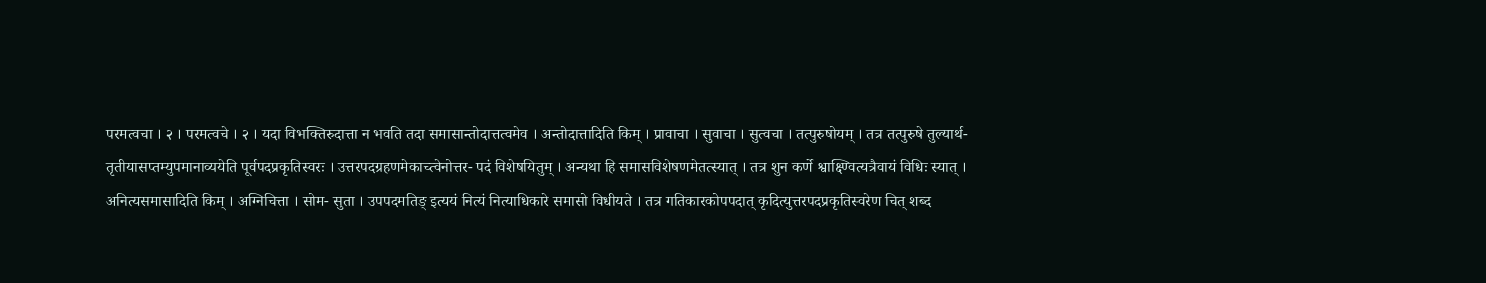परमत्वचा । २ । परमत्वचे । २ । यदा विभक्तिरुदात्ता न भवति तदा समासान्तोदात्तत्वमेव । अन्तोदात्तादिति किम् । प्रावाचा । सुवाचा । सुत्वचा । तत्पुरुषोयम् । तत्र तत्पुरुषे तुल्यार्थ- तृतीयासप्तम्युपमानाव्ययेति पूर्वपदप्रकृतिस्वरः । उत्तरपदग्रहणमेकाच्त्वेनोत्तर- पदं विशेषयितुम् । अन्यथा हि समासविशेषणमेतत्स्यात् । तत्र शुन कर्णे श्वाक्ष्ण्वित्यत्रैवायं विधिः स्यात् । अनित्यसमासादिति किम् । अग्निचित्ता । सोम- सुता । उपपदमतिङ् इत्ययं नित्यं नित्याधिकारे समासो विधीयते । तत्र गतिकारकोपपदात् कृदित्युत्तरपदप्रकृतिस्वरेण चित् शब्द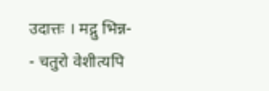उदात्तः । मद्गु भिन्न-
- चतुरो वेशीत्यपि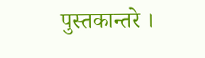पुस्तकान्तरे ।